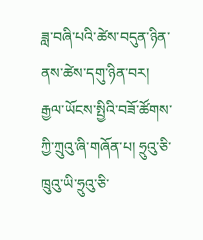ཟླ་བཞི་པའི་ཚེས་བདུན་ཉིན་ནས་ཚེས་དགུ་ཉིན་བར། རྒྱལ་ཡོངས་སྤྱིའི་བཟོ་ཚོགས་ཀྱི་ཀྲུའུ་ཞི་གཞོན་པ། ཧྲུའུ་ཅི་ཁྲུའུ་ཡི་ཧྲུའུ་ཅི་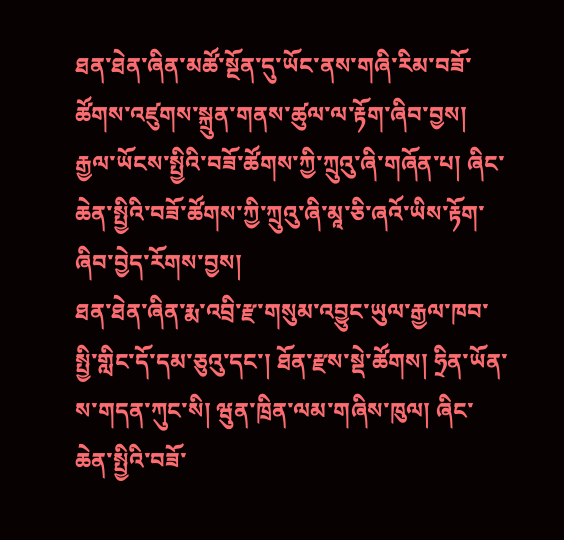ཐན་ཐེན་ཞིན་མཚོ་སྔོན་དུ་ཡོང་ནས་གཞི་རིམ་བཟོ་ཚོགས་འཛུགས་སྐྲུན་གནས་ཚུལ་ལ་རྟོག་ཞིབ་བྱས། རྒྱལ་ཡོངས་སྤྱིའི་བཟོ་ཚོགས་ཀྱི་ཀྲུའུ་ཞི་གཞོན་པ། ཞིང་ཆེན་སྤྱིའི་བཟོ་ཚོགས་ཀྱི་ཀྲུའུ་ཞི་མཱ་ཅི་ཞའོ་ཡིས་རྟོག་ཞིབ་བྱེད་རོགས་བྱས།
ཐན་ཐེན་ཞིན་རྨ་འབྲི་རྫ་གསུམ་འབྱུང་ཡུལ་རྒྱལ་ཁབ་སྤྱི་གླིང་དོ་དམ་ཅུའུ་དང་། ཐོན་རྫས་སྡེ་ཚོགས། ཧྲིན་ཡོན་ས་གདན་ཀུང་སི། ཝུན་ཁྲིན་ལམ་གཞིས་ཁུལ། ཞིང་ཆེན་སྤྱིའི་བཟོ་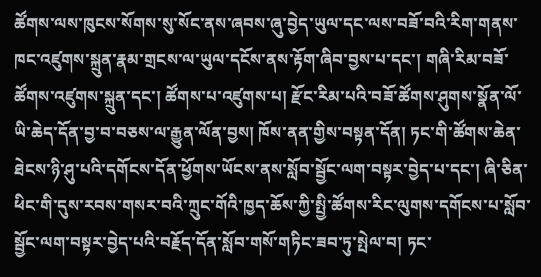ཚོགས་ལས་ཁུངས་སོགས་སུ་སོང་ནས་ཞབས་ཞུ་བྱེད་ཡུལ་དང་ལས་བཟོ་བའི་རིག་གནས་ཁང་འཛུགས་སྐྲུན་རྣམ་གྲངས་ལ་ཡུལ་དངོས་ནས་རྟོག་ཞིབ་བྱས་པ་དང་། གཞི་རིམ་བཟོ་ཚོགས་འཛུགས་སྐྲུན་དང་། ཚོགས་པ་འཛུགས་པ། རྫོང་རིམ་པའི་བཟོ་ཚོགས་ཤུགས་སྣོན་ལོ་ཡི་ཆེད་དོན་བྱ་བ་བཅས་ལ་རྒྱུན་ལོན་བྱས། ཁོས་ནན་གྱིས་བསྟན་དོན། ཏང་གི་ཚོགས་ཆེན་ཐེངས་ཉི་ཤུ་པའི་དགོངས་དོན་ཕྱོགས་ཡོངས་ནས་སློབ་སྦྱོང་ལག་བསྟར་བྱེད་པ་དང་། ཞི་ཅིན་ཕིང་གི་དུས་རབས་གསར་བའི་ཀྲུང་གོའི་ཁྱད་ཆོས་ཀྱི་སྤྱི་ཚོགས་རིང་ལུགས་དགོངས་པ་སློབ་སྦྱོང་ལག་བསྟར་བྱེད་པའི་བརྗོད་དོན་སློབ་གསོ་གཏིང་ཟབ་ཏུ་སྤེལ་བ། ཏང་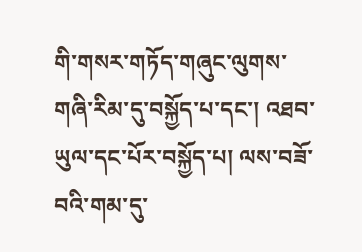གི་གསར་གཏོད་གཞུང་ལུགས་གཞི་རིམ་དུ་བསྐྱོད་པ་དང་། འཐབ་ཡུལ་དང་པོར་བསྐྱོད་པ། ལས་བཟོ་བའི་གམ་དུ་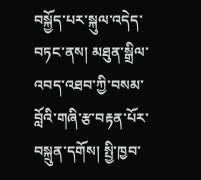བསྐྱོད་པར་སྐུལ་འདེད་བཏང་ནས། མཐུན་སྒྲིལ་འབད་འཐབ་ཀྱི་བསམ་བློའི་གཞི་རྩ་བརྟན་པོར་བསྐྲུན་དགོས། སྤྱི་ཁྱབ་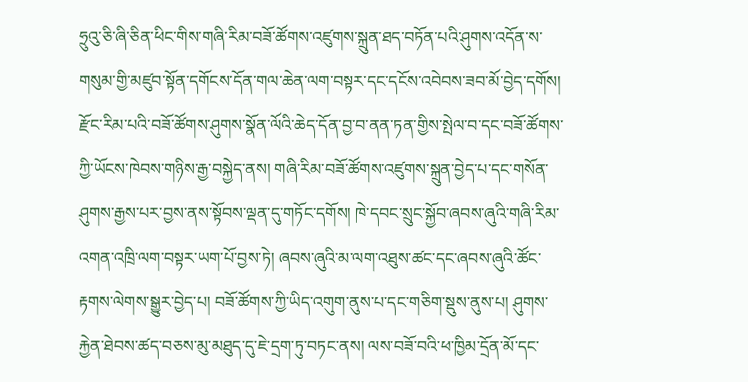ཧྲུའུ་ཅི་ཞི་ཅིན་ཕིང་གིས་གཞི་རིམ་བཟོ་ཚོགས་འཛུགས་སྐྲུན་ཐད་བཏོན་པའི་ཤུགས་འདོན་ས་གསུམ་གྱི་མཛུབ་སྟོན་དགོངས་དོན་གལ་ཆེན་ལག་བསྟར་དང་དངོས་འབེབས་ཟབ་མོ་བྱེད་དགོས། རྫོང་རིམ་པའི་བཟོ་ཚོགས་ཤུགས་སྣོན་ལོའི་ཆེད་དོན་བྱ་བ་ནན་ཏན་གྱིས་སྤེལ་བ་དང་བཟོ་ཚོགས་ཀྱི་ཡོངས་ཁེབས་གཉིས་རྒྱ་བསྐྱེད་ནས། གཞི་རིམ་བཟོ་ཚོགས་འཛུགས་སྐྲུན་བྱེད་པ་དང་གསོན་ཤུགས་རྒྱས་པར་བྱས་ནས་སྟོབས་ལྡན་དུ་གཏོང་དགོས། ཁེ་དབང་སྲུང་སྐྱོབ་ཞབས་ཞུའི་གཞི་རིམ་འགན་འཁྲི་ལག་བསྟར་ཡག་པོ་བྱས་ཏེ། ཞབས་ཞུའི་མ་ལག་འཐུས་ཚང་དང་ཞབས་ཞུའི་ཚོང་རྟགས་ལེགས་སྒྱུར་བྱེད་པ། བཟོ་ཚོགས་ཀྱི་ཡིད་འགུག་ནུས་པ་དང་གཅིག་སྡུས་ནུས་པ། ཤུགས་རྐྱེན་ཐེབས་ཚད་བཅས་མུ་མཐུད་དུ་ཇེ་དྲག་ཏུ་བཏང་ནས། ལས་བཟོ་བའི་ཕ་ཁྱིམ་དྲོན་མོ་དང་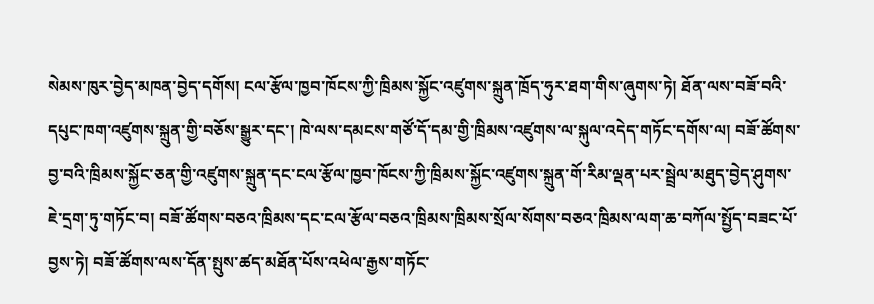སེམས་ཁུར་བྱེད་མཁན་བྱེད་དགོས། ངལ་རྩོལ་ཁྱབ་ཁོངས་ཀྱི་ཁྲིམས་སྐྱོང་འཛུགས་སྐྲུན་ཁྲོད་ཧུར་ཐག་གིས་ཞུགས་ཏེ། ཐོན་ལས་བཟོ་བའི་དཔུང་ཁག་འཛུགས་སྐྲུན་གྱི་བཅོས་སྒྱུར་དང་། ཁེ་ལས་དམངས་གཙོ་དོ་དམ་གྱི་ཁྲིམས་འཛུགས་ལ་སྐུལ་འདེད་གཏོང་དགོས་ལ། བཟོ་ཚོགས་བྱ་བའི་ཁྲིམས་སྐྱོང་ཅན་གྱི་འཛུགས་སྐྲུན་དང་ངལ་རྩོལ་ཁྱབ་ཁོངས་ཀྱི་ཁྲིམས་སྐྱོང་འཛུགས་སྐྲུན་གོ་རིམ་ལྡན་པར་སྦྲེལ་མཐུད་བྱེད་ཤུགས་ཇེ་དྲག་ཏུ་གཏོང་བ། བཟོ་ཚོགས་བཅའ་ཁྲིམས་དང་ངལ་རྩོལ་བཅའ་ཁྲིམས་ཁྲིམས་སྲོལ་སོགས་བཅའ་ཁྲིམས་ལག་ཆ་བཀོལ་སྤྱོད་བཟང་པོ་བྱས་ཏེ། བཟོ་ཚོགས་ལས་དོན་སྤུས་ཚད་མཐོན་པོས་འཕེལ་རྒྱས་གཏོང་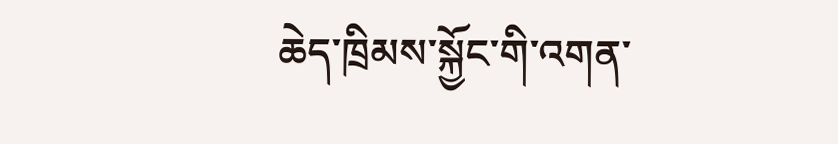ཆེད་ཁྲིམས་སྐྱོང་གི་འགན་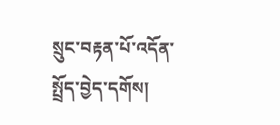སྲུང་བརྟན་པོ་འདོན་སྤྲོད་བྱེད་དགོས།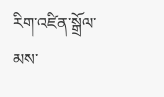རིག་འཛིན་སྒྲོལ་མས་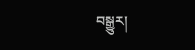བསྒྱུར།